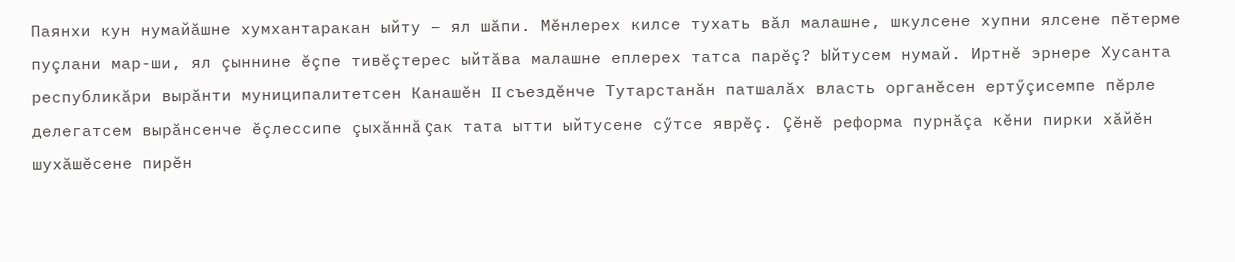Паянхи кун нумайăшне хумхантаракан ыйту – ял шăпи. Мĕнлерех килсе тухать вăл малашне, шкулсене хупни ялсене пĕтерме пуçлани мар-ши, ял çыннине ĕçпе тивĕçтерес ыйтăва малашне еплерех татса парĕç? Ыйтусем нумай. Иртнĕ эрнере Хусанта республикăри вырăнти муниципалитетсен Канашĕн II съездĕнче Тутарстанăн патшалăх власть органĕсен ертӳçисемпе пĕрле делегатсем вырăнсенче ĕçлессипе çыхăннă çак тата ытти ыйтусене сӳтсе яврĕç. Çĕнĕ реформа пурнăçа кĕни пирки хăйĕн шухăшĕсене пирĕн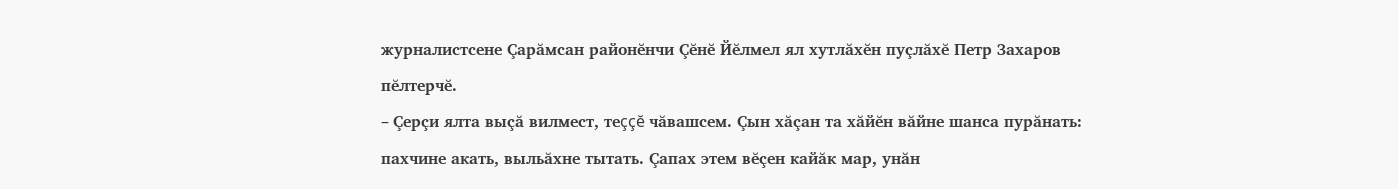журналистсене Çарăмсан районĕнчи Çĕнĕ Йĕлмел ял хутлăхĕн пуçлăхĕ Петр Захаров пĕлтерчĕ.
– Çерçи ялта выçă вилмест, теççĕ чăвашсем. Çын хăçан та хăйĕн вăйне шанса пурăнать: пахчине акать, выльăхне тытать. Çапах этем вĕçен кайăк мар, унăн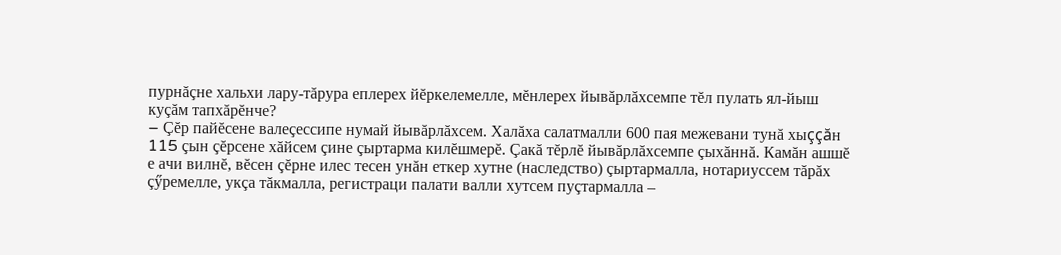пурнăçне хальхи лару-тăрура еплерех йĕркелемелле, мĕнлерех йывăрлăхсемпе тĕл пулать ял-йыш куçăм тапхăрĕнче?
– Çĕр пайĕсене валеçессипе нумай йывăрлăхсем. Халăха салатмалли 600 пая межевани тунă хыççăн 115 çын çĕрсене хăйсем çине çыртарма килĕшмерĕ. Çакă тĕрлĕ йывăрлăхсемпе çыхăннă. Камăн ашшĕ е ачи вилнĕ, вĕсен çĕрне илес тесен унăн еткер хутне (наследство) çыртармалла, нотариуссем тăрăх çӳремелле, укçа тăкмалла, регистраци палати валли хутсем пуçтармалла –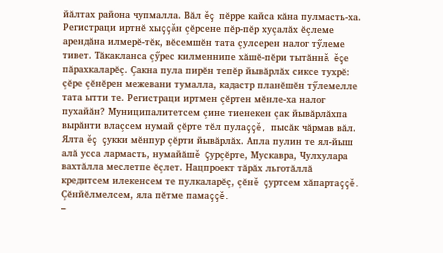йăлтах района чупмалла. Вăл ĕç пĕрре кайса кăна пулмасть-ха. Регистраци иртнĕ хыççăн çĕрсене пĕр-пĕр хуçалăх ĕçлеме арендăна илмерĕ-тĕк, вĕсемшĕн тата çулсерен налог тӳлеме тивет. Тăкакланса çӳрес килменнипе хăшĕ-пĕри тытăннă ĕçе пăрахкаларĕç. Çакна пула пирĕн тепĕр йывăрлăх сиксе тухрĕ: çĕре çĕнĕрен межевани тумалла, кадастр планĕшĕн тӳлемелле тата ытти те. Регистраци иртмен çĕртен мĕнле-ха налог пухайăн? Муниципалитетсем çине тиенекен çак йывăрлăхпа вырăнти влаçсем нумай çĕрте тĕл пулаççĕ, пысăк чăрмав вăл.
Ялта ĕç çукки мĕнпур çĕрти йывăрлăх. Апла пулин те ял-йыш алă усса лармасть, нумайăшĕ Çурçĕрте, Мускавра, Чулхулара вахтăлла меслетпе ĕçлет. Нацпроект тăрăх льготăллă кредитсем илекенсем те пулкаларĕç, çĕнĕ çуртсем хăпартаççĕ. Çĕнйĕлмелсем, яла пĕтме памаççĕ.
–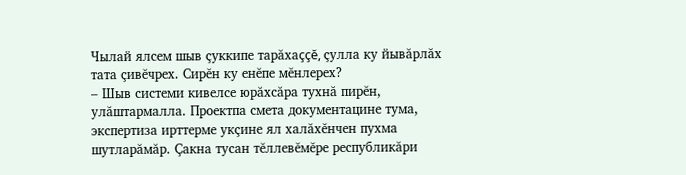Чылай ялсем шыв çуккипе тарăхаççĕ, çулла ку йывăрлăх тата çивĕчрех. Сирĕн ку енĕпе мĕнлерех?
– Шыв системи кивелсе юрăхсăра тухнă пирĕн, улăштармалла. Проектпа смета документацине тума, экспертиза ирттерме укçине ял халăхĕнчен пухма шутларăмăр. Çакна тусан тĕллевĕмĕре республикăри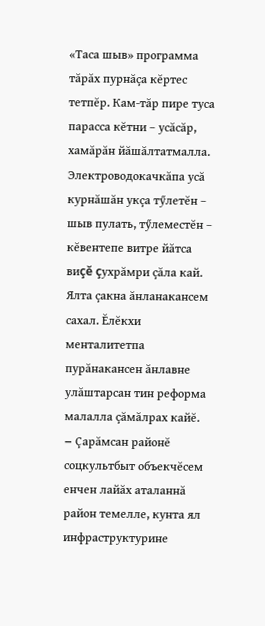«Таса шыв» программа тăрăх пурнăçа кĕртес тетпĕр. Кам-тăр пире туса парасса кĕтни – усăсăр, хамăрăн йăшăлтатмалла. Электроводокачкăпа усă курнăшăн укçа тӳлетĕн – шыв пулать, тӳлеместĕн – кĕвентепе витре йăтса виçĕ çухрăмри çăла кай. Ялта çакна ăнланакансем сахал. Ĕлĕкхи менталитетпа пурăнакансен ăнлавне улăштарсан тин реформа малалла çăмăлрах кайĕ.
– Çарăмсан районĕ соцкультбыт объекчĕсем енчен лайăх аталаннă район темелле, кунта ял инфраструктурине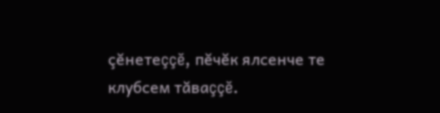çĕнетеççĕ, пĕчĕк ялсенче те клубсем тăваççĕ.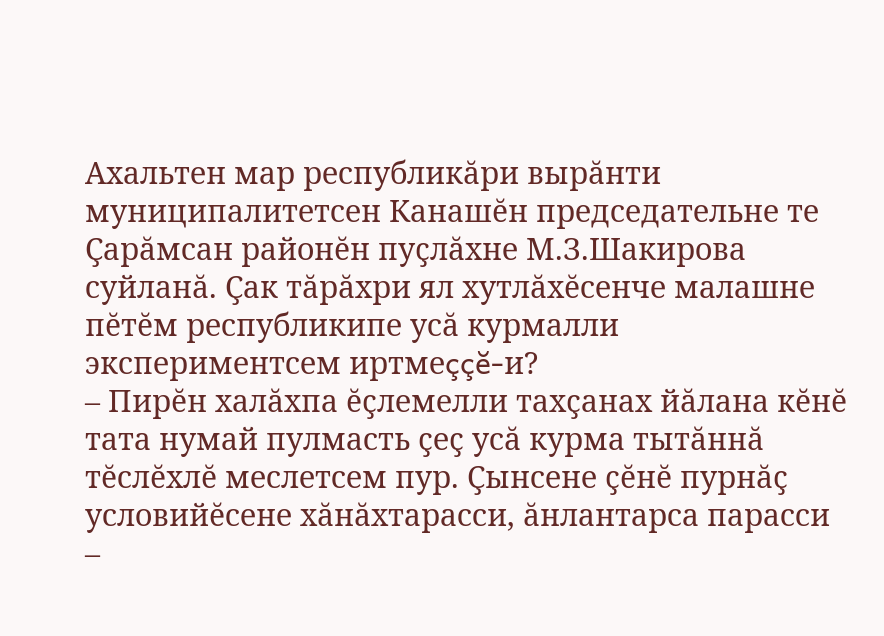Ахальтен мар республикăри вырăнти муниципалитетсен Канашĕн председательне те Çарăмсан районĕн пуçлăхне М.З.Шакирова суйланă. Çак тăрăхри ял хутлăхĕсенче малашне пĕтĕм республикипе усă курмалли экспериментсем иртмеççĕ-и?
– Пирĕн халăхпа ĕçлемелли тахçанах йăлана кĕнĕ тата нумай пулмасть çеç усă курма тытăннă тĕслĕхлĕ меслетсем пур. Çынсене çĕнĕ пурнăç условийĕсене хăнăхтарасси, ăнлантарса парасси –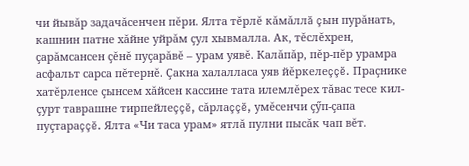чи йывăр задачăсенчен пĕри. Ялта тĕрлĕ кăмăллă çын пурăнать, кашнин патне хăйне уйрăм çул хывмалла. Ак, тĕслĕхрен, çарăмсансен çĕнĕ пуçарăвĕ – урам уявĕ. Калăпăр, пĕр-пĕр урамра асфальт сарса пĕтернĕ. Çакна халалласа уяв йĕркелеççĕ. Праçнике хатĕрленсе çынсем хăйсен кассине тата илемлĕрех тăвас тесе кил-çурт таврашне тирпейлеççĕ, сăрлаççĕ, умĕсенчи çӳп-çапа пуçтараççĕ. Ялта «Чи таса урам» ятлă пулни пысăк чап вĕт.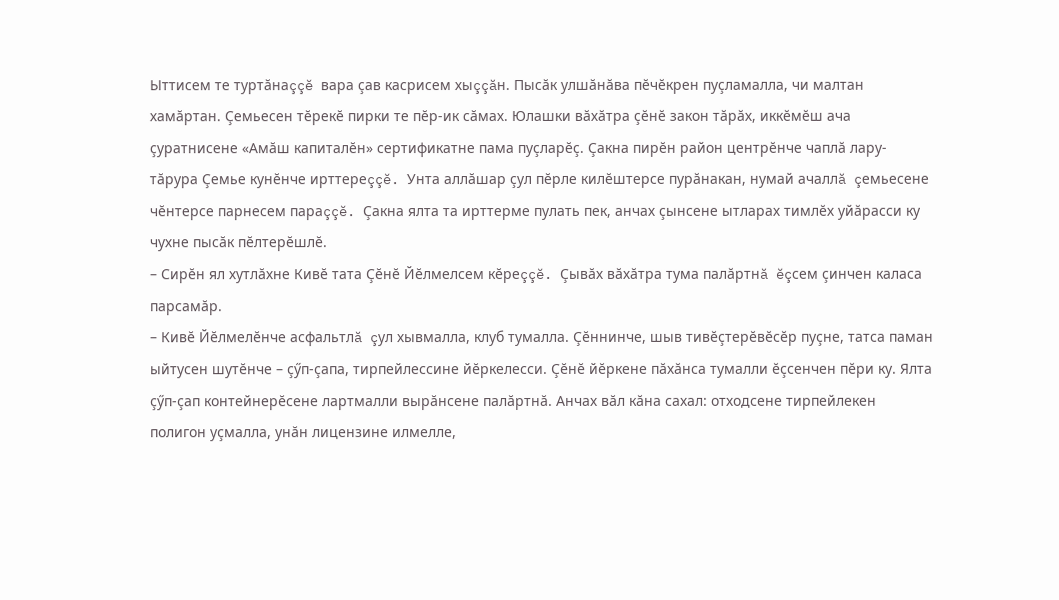Ыттисем те туртăнаççĕ вара çав касрисем хыççăн. Пысăк улшăнăва пĕчĕкрен пуçламалла, чи малтан хамăртан. Çемьесен тĕрекĕ пирки те пĕр-ик сăмах. Юлашки вăхăтра çĕнĕ закон тăрăх, иккĕмĕш ача çуратнисене «Амăш капиталĕн» сертификатне пама пуçларĕç. Çакна пирĕн район центрĕнче чаплă лару-тăрура Çемье кунĕнче ирттереççĕ. Унта аллăшар çул пĕрле килĕштерсе пурăнакан, нумай ачаллă çемьесене чĕнтерсе парнесем параççĕ. Çакна ялта та ирттерме пулать пек, анчах çынсене ытларах тимлĕх уйăрасси ку чухне пысăк пĕлтерĕшлĕ.
– Сирĕн ял хутлăхне Кивĕ тата Çĕнĕ Йĕлмелсем кĕреççĕ. Çывăх вăхăтра тума палăртнă ĕçсем çинчен каласа парсамăр.
– Кивĕ Йĕлмелĕнче асфальтлă çул хывмалла, клуб тумалла. Çĕннинче, шыв тивĕçтерĕвĕсĕр пуçне, татса паман ыйтусен шутĕнче – çӳп-çапа, тирпейлессине йĕркелесси. Çĕнĕ йĕркене пăхăнса тумалли ĕçсенчен пĕри ку. Ялта çӳп-çап контейнерĕсене лартмалли вырăнсене палăртнă. Анчах вăл кăна сахал: отходсене тирпейлекен полигон уçмалла, унăн лицензине илмелле,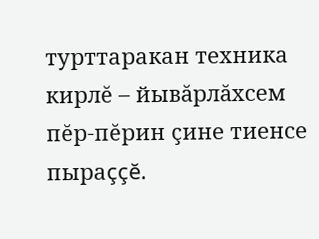турттаракан техника кирлĕ – йывăрлăхсем пĕр-пĕрин çине тиенсе пыраççĕ.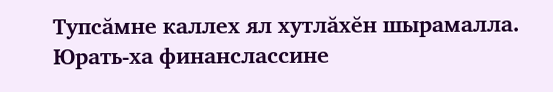Тупсăмне каллех ял хутлăхĕн шырамалла. Юрать-ха финанслассине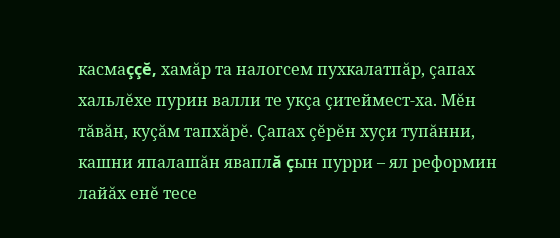касмаççĕ, хамăр та налогсем пухкалатпăр, çапах хальлĕхе пурин валли те укçа çитеймест-ха. Мĕн тăвăн, куçăм тапхăрĕ. Çапах çĕрĕн хуçи тупăнни, кашни япалашăн яваплă çын пурри – ял реформин лайăх енĕ тесе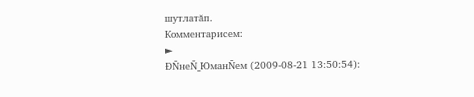шутлатăп.
Комментарисем:
►
ÐÑнеÑ_ЮманÑем (2009-08-21 13:50:54):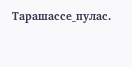Тарашассе_пулас.